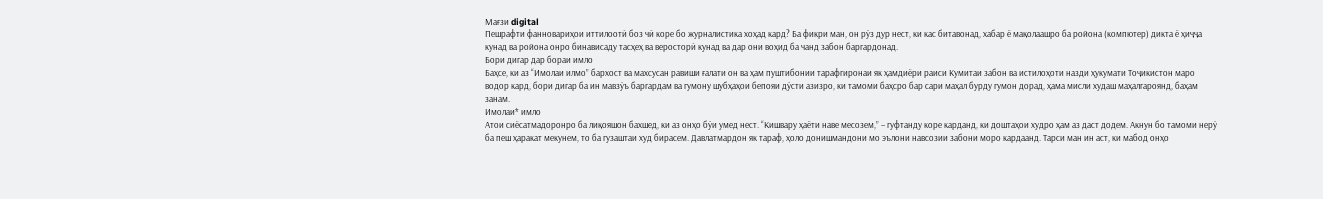Мағзи digital
Пешрафти фанновариҳои иттилоотӣ боз чӣ коре бо журналистика хоҳад кард? Ба фикри ман, он рӯз дур нест, ки кас битавонад, хабар ё мақолаашро ба ройона (компютер) дикта ё ҳиҷҷа кунад ва ройона онро бинависаду тасҳеҳ ва веросторӣ кунад ва дар они воҳид ба чанд забон баргардонад.
Бори дигар дар бораи имло
Баҳсе, ки аз “Имолаи илмо” бархост ва махсусан равиши ғалати он ва ҳам пуштибонии тарафгиронаи як ҳамдиёри раиси Кумитаи забон ва истилоҳоти назди ҳукумати Тоҷикистон маро водор кард, бори дигар ба ин мавзӯъ баргардам ва гумону шубҳаҳои бепояи дӯсти азизро, ки тамоми баҳсро бар сари маҳал бурду гумон дорад, ҳама мисли худаш маҳалгароянд, баҳам занам.
Имолаи* имло
Атои сиёсатмадоронро ба лиқояшон бахшед, ки аз онҳо бӯи умед нест. “Кишвару ҳаёти наве месозем,” – гуфтанду коре карданд, ки доштаҳои худро ҳам аз даст додем. Акнун бо тамоми нерӯ ба пеш ҳаракат мекунем, то ба гузаштаи худ бирасем. Давлатмардон як тараф, ҳоло донишмандони мо эълони навсозии забони моро кардаанд. Тарси ман ин аст, ки мабод онҳо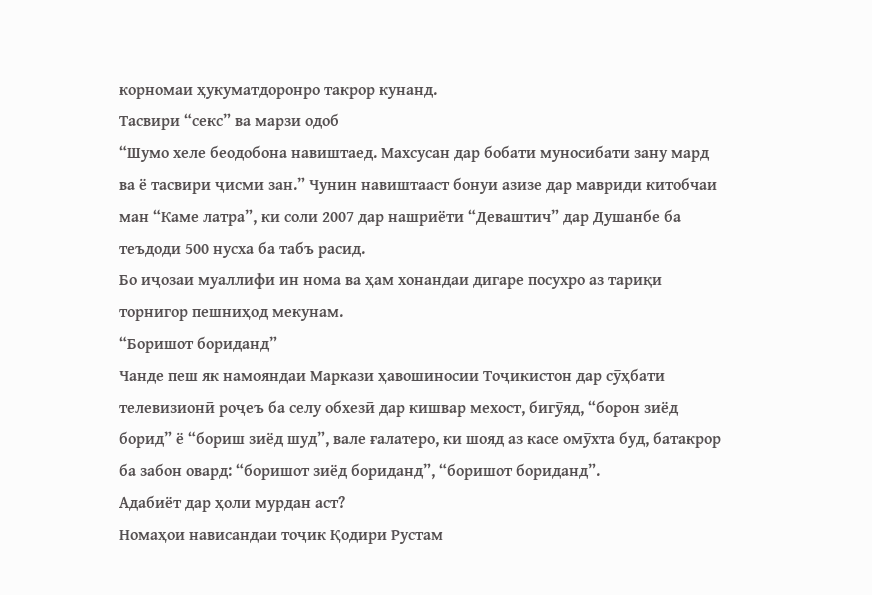корномаи ҳукуматдоронро такрор кунанд.
Тасвири “секс” ва марзи одоб
“Шумо хеле беодобона навиштаед. Махсусан дар бобати муносибати зану мард ва ё тасвири ҷисми зан.” Чунин навиштааст бонуи азизе дар мавриди китобчаи ман “Каме латра”, ки соли 2007 дар нашриёти “Деваштич” дар Душанбе ба теъдоди 500 нусха ба табъ расид.
Бо иҷозаи муаллифи ин нома ва ҳам хонандаи дигаре посухро аз тариқи торнигор пешниҳод мекунам.
“Боришот бориданд”
Чанде пеш як намояндаи Маркази ҳавошиносии Тоҷикистон дар сӯҳбати телевизионӣ роҷеъ ба селу обхезӣ дар кишвар мехост, бигӯяд, “борон зиёд борид” ё “бориш зиёд шуд”, вале ғалатеро, ки шояд аз касе омӯхта буд, батакрор ба забон овард: “боришот зиёд бориданд”, “боришот бориданд”.
Адабиёт дар ҳоли мурдан аст?
Номаҳои нависандаи тоҷик Қодири Рустам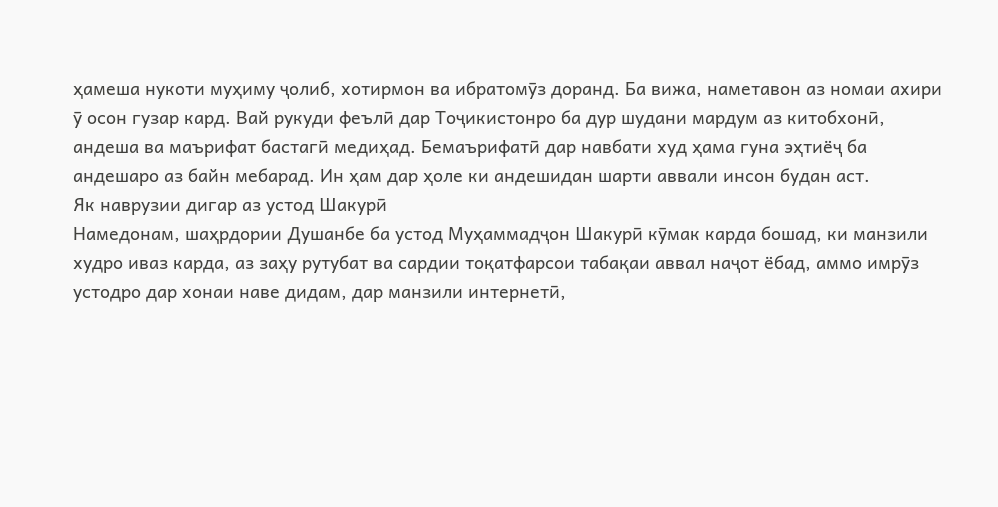ҳамеша нукоти муҳиму ҷолиб, хотирмон ва ибратомӯз доранд. Ба вижа, наметавон аз номаи ахири ӯ осон гузар кард. Вай рукуди феълӣ дар Тоҷикистонро ба дур шудани мардум аз китобхонӣ, андеша ва маърифат бастагӣ медиҳад. Бемаърифатӣ дар навбати худ ҳама гуна эҳтиёҷ ба андешаро аз байн мебарад. Ин ҳам дар ҳоле ки андешидан шарти аввали инсон будан аст.
Як наврузии дигар аз устод Шакурӣ
Намедонам, шаҳрдории Душанбе ба устод Муҳаммадҷон Шакурӣ кӯмак карда бошад, ки манзили худро иваз карда, аз заҳу рутубат ва сардии тоқатфарсои табақаи аввал наҷот ёбад, аммо имрӯз устодро дар хонаи наве дидам, дар манзили интернетӣ,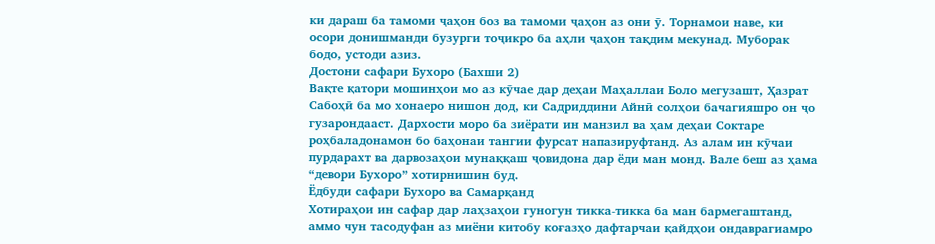ки дараш ба тамоми ҷаҳон боз ва тамоми ҷаҳон аз они ӯ. Торнамои наве, ки осори донишманди бузурги тоҷикро ба аҳли ҷаҳон тақдим мекунад. Муборак бодо, устоди азиз.
Достони сафари Бухоро (Бахши 2)
Вақте қатори мошинҳои мо аз кӯчае дар деҳаи Маҳаллаи Боло мегузашт, Ҳазрат Сабоҳӣ ба мо хонаеро нишон дод, ки Садриддини Айнӣ солҳои бачагияшро он ҷо гузарондааст. Дархости моро ба зиёрати ин манзил ва ҳам деҳаи Соктаре роҳбаладонамон бо баҳонаи тангии фурсат напазируфтанд. Аз алам ин кӯчаи пурдарахт ва дарвозаҳои мунаққаш ҷовидона дар ёди ман монд. Вале беш аз ҳама “девори Бухоро” хотирнишин буд.
Ёдбуди сафари Бухоро ва Самарқанд
Хотираҳои ин сафар дар лаҳзаҳои гуногун тикка-тикка ба ман бармегаштанд, аммо чун тасодуфан аз миёни китобу коғазҳо дафтарчаи қайдҳои ондаврагиамро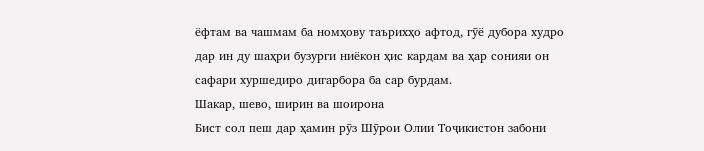ёфтам ва чашмам ба номҳову таърихҳо афтод, гӯё дубора худро дар ин ду шаҳри бузурги ниёкон ҳис кардам ва ҳар сонияи он сафари хуршедиро дигарбора ба сар бурдам.
Шакар, шево, ширин ва шоирона
Бист сол пеш дар ҳамин рӯз Шӯрои Олии Тоҷикистон забони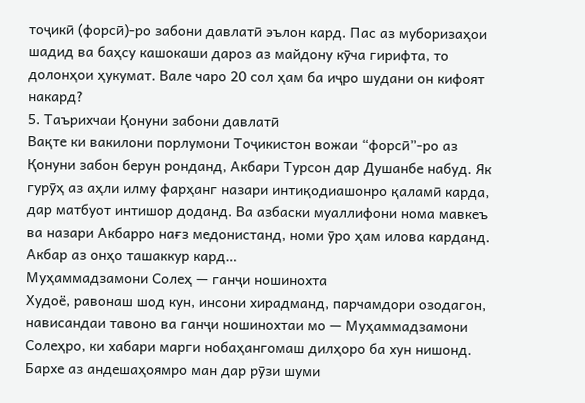тоҷикӣ (форсӣ)-ро забони давлатӣ эълон кард. Пас аз муборизаҳои шадид ва баҳсу кашокаши дароз аз майдону кӯча гирифта, то долонҳои ҳукумат. Вале чаро 20 сол ҳам ба иҷро шудани он кифоят накард?
5. Таърихчаи Қонуни забони давлатӣ
Вақте ки вакилони порлумони Тоҷикистон вожаи “форсӣ”-ро аз Қонуни забон берун ронданд, Акбари Турсон дар Душанбе набуд. Як гурӯҳ аз аҳли илму фарҳанг назари интиқодиашонро қаламӣ карда, дар матбуот интишор доданд. Ва азбаски муаллифони нома мавкеъ ва назари Акбарро нағз медонистанд, номи ӯро ҳам илова карданд. Акбар аз онҳо ташаккур кард…
Муҳаммадзамони Солеҳ — ганҷи ношинохта
Худоё, равонаш шод кун, инсони хирадманд, парчамдори озодагон, нависандаи тавоно ва ганҷи ношинохтаи мо — Муҳаммадзамони Солеҳро, ки хабари марги нобаҳангомаш дилҳоро ба хун нишонд. Бархе аз андешаҳоямро ман дар рӯзи шуми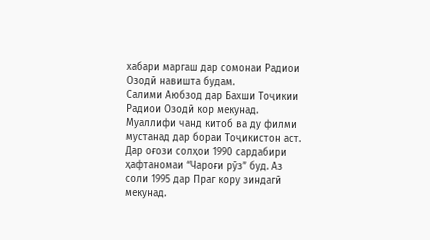хабари маргаш дар сомонаи Радиои Озодӣ навишта будам.
Салими Аюбзод дар Бахши Тоҷикии Радиои Озодӣ кор мекунад. Муаллифи чанд китоб ва ду филми мустанад дар бораи Тоҷикистон аст. Дар оғози солҳои 1990 сардабири ҳафтаномаи “Чароғи рӯз” буд. Аз соли 1995 дар Праг кору зиндагӣ мекунад.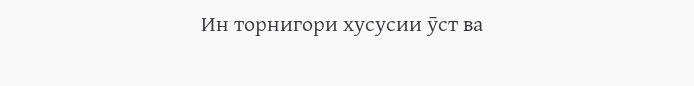Ин торнигори хусусии ӯст ва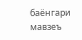баёнгари мавзеъ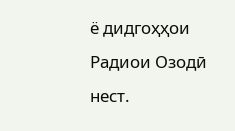ё дидгоҳҳои Радиои Озодӣ нест.